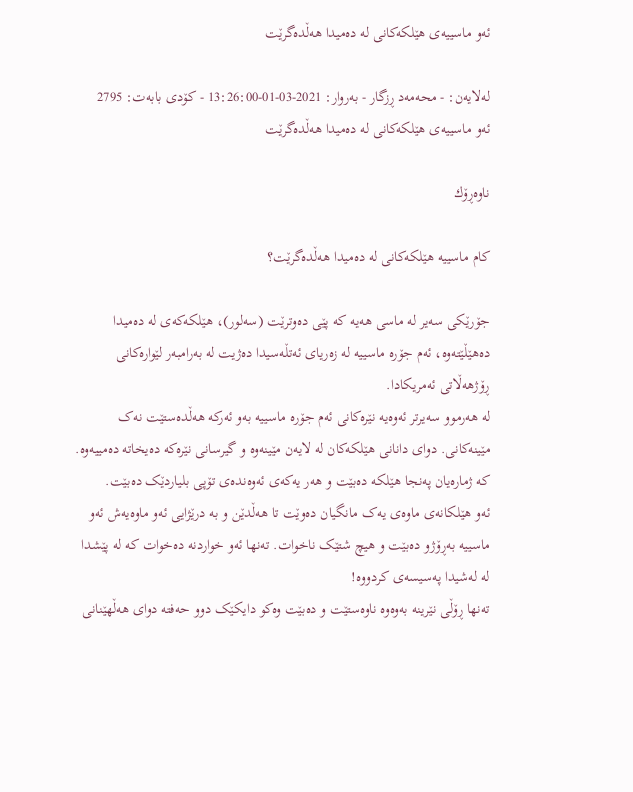ئەو ماسییەی هێلکەکانی لە دەمیدا هەڵدەگرێت

له‌لایه‌ن: - محەمەد ڕزگار - به‌روار: 2021-03-01-13:26:00 - کۆدی بابەت: 2795
ئەو ماسییەی هێلکەکانی لە دەمیدا هەڵدەگرێت

ناوه‌ڕۆك

کام ماسییە هێلکەکانی لە دەمیدا هەڵدەگرێت؟

جۆرێکی سەیر لە ماسی هەیە کە پێی دەوترێت (سەلور)، هێلکەکەی لە دەمیدا دەهێڵێتەوە، ئەم جۆرە ماسییە لە زەریای ئەتڵەسیدا دەژیت لە بەرامبەر لێوارەکانی ڕۆژهەڵاتی ئەمریکادا.
لە هەرموو سەیرتر ئەوەیە نێرەکانی ئەم جۆرە ماسییە بەو ئەرکە هەڵدەستێت نەک مێینەکانی. دوای دانانی هێلکەکان لە لایەن مێینەوە و گیرسانی نێرەکە دەیخاتە دەمییەوە. کە ژمارەیان پەنجا هێلکە دەبێت و هەر یەکەی ئەوەندەی تۆپی بلیاردێک دەبێت.
ئەو هێلکانەی ماوەی یەک مانگیان دەوێت تا هەڵدێن و بە درێژایی ئەو ماوەیەش ئەو ماسییە بەڕۆژو دەبێت و هیچ شتێک ناخوات. تەنها ئەو خواردنە دەخوات کە لە پێشدا لە لەشیدا پەسیسەی کردووە!
تەنها ڕۆڵی نێرینە بەوەوە ناوەستێت و دەبێت وەکو دایکێک دوو حەفتە دوای هەڵهێنانی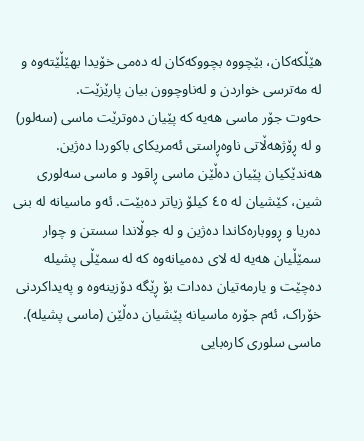هێڵکەکان، بێچووە بچووکەکان لە دەمی خۆیدا بهێڵێتەوە و لە مەترسی خواردن و لەناوچوون بیان پارێزێت.
حەوت جۆر ماسی هەیە کە پێیان دەوترێت ماسی (سەلور) و لە ڕۆژهەڵاتی ناوەڕاستی ئەمریکای باکوردا دەژین. هەندێکیان پێیان دەڵێن ماسی ڕاقود و ماسی سەلوری شین، کێشیان لە ٤٥ کیلۆ زیاتر دەبێت. ئەو ماسیانە لە بنی دەریا و ڕووبارەکاندا دەژین و لە جوڵاندا سستن و چوار سمێڵیان هەیە لە لای دەمیانەوە کە لە سمێڵی پشیلە دەچێت و یارمەتیان دەدات بۆ ڕێگە دۆزینەوە و پەیداکردنی خۆراک، ئەم جۆرە ماسیانە پێشیان دەڵێن (ماسی پشیلە).
ماسی سلوری کارەبایی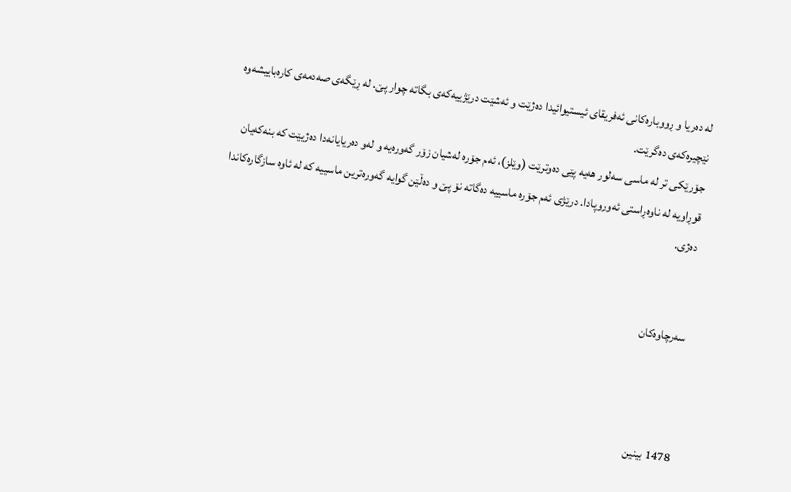لە دەریا و ڕووبارەکانی ئەفریقای ئیستیوائیدا دەژێت و ئەشێت درێژییەکەی بگاتە چوار پێ. لە ڕێگەی صەدمەی کارەباییشەوە نێچیرەکەی دەگرێت.
جۆرێکی تر لە ماسی سەلور هەیە پێی دەوترێت (وێلز)، ئەم جۆرە لەشیان زۆر گەورەیە و لەو دەریایانەدا دەژیێت کە بنەکەیان قوڕاویە لە ناوەڕاستی ئەوروپادا. درێژی ئەم جۆرە ماسییە دەگاتە نۆ پێ و دەڵێن گوایە گەورەترین ماسییە کە لە ئاوە سازگارەکاندا دەژی.


سەرچاوەکان



1478 بینین